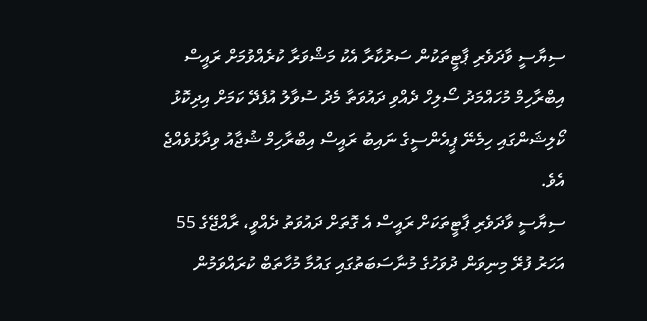ސިޔާސީ ވާދަވެރި ޕާޓީތަކުން ސަރުކާރާ އެކު މަޝްވަރާ ކުރެއްވުމަށް ރައީސް އިބްރާހިމް މުހައްމަދު ސޯލިހް ދެއްވި ދައުވަތާ މެދު ސުވާލު އުފެދޭ ކަމަށް އިދިކޮޅު ކޯލިޝަންގައި ހިމެނޭ ޕީއެންސީގެ ނައިބު ރައީސް އިބްރާހިމް ޝުޖާއު ވިދާޅުވެއްޖެ އެވެ.
ސިޔާސީ ވާދަވެރި ޕާޓީތަކަށް ރައީސް އެ ގޮތަށް ދައުވަތު ދެއްވީ، ރާއްޖޭގެ 55 އަހަރު ފުރޭ މިނިވަން ދުވަހުގެ މުނާސަބަތުގައި ގައުމާ މުހާތަބް ކުރައްވަމުން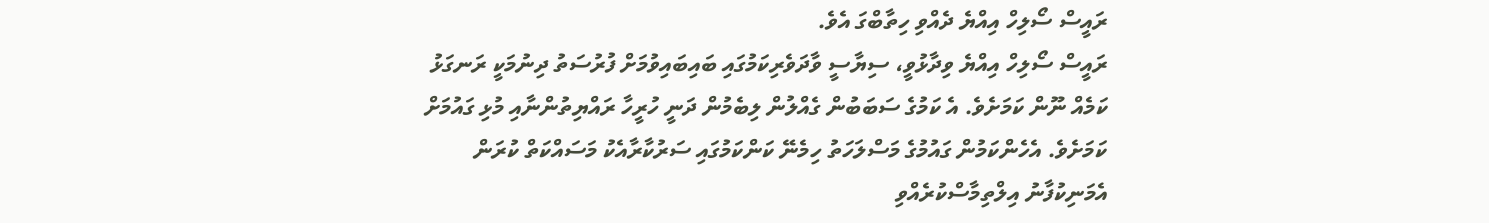ރައީސް ސޯލިހް އިއްޔެ ދެއްވި ހިތާބްގަ އެވެ.
ރައީސް ސޯލިހް އިއްޔެ ވިދާޅުވީ، ސިޔާސީ ވާދަވެރިކަމުގައި ބައިބައިވުމަށް ފުރުސަތު ދިނުމަކީ ރަނގަޅު ކަމެއް ނޫން ކަމަށެވެ. އެ ކަމުގެ ސަބަބުން ގެއްލުން ލިބެމުން ދަނީ ހުރީހާ ރައްޔިތުންނާއި މުޅި ގައުމަށް ކަމަށެވެ. އެހެންކަމުން ގައުމުގެ މަސްލަހަތު ހިމެނޭ ކަންކަމުގައި ސަރުކާރާއެކު މަސައްކަތް ކުރަން އެމަނިކުފާނު އިލްތިމާސްކުރެއްވި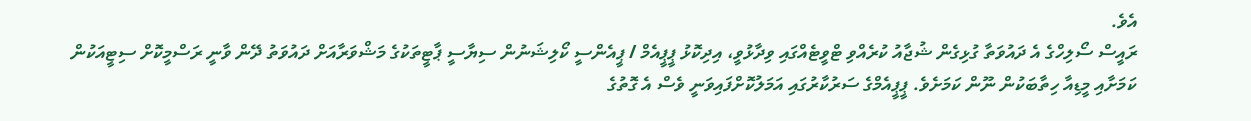އެވެ.
ރައީސް ސޯލިހްގެ އެ ދައުވަތާ ގުޅިގެން ޝުޖާއު ކުރެއްވި ޓްވީޓެއްގައި ވިދާޅުވީ، އިދިކޮޅު ޕީޕީއެމް / ޕީއެންސީ ކޯލިޝަނުން ސިޔާސީ ޕާޓީތަކުގެ މަޝްވަރާއަށް ދައުވަތު ދޭން ވާނީ ރަސްމީކޮށް ސިޓީއަކުން ކަމަށާއި މީޑިއާ ހިތާބަކުން ނޫން ކަމަށެވެ. ޕީޕީއެމްގެ ސަރުކާރުގައި އަމަލުކޮށްފައިވަނީ ވެސް އެ ގޮތުގެ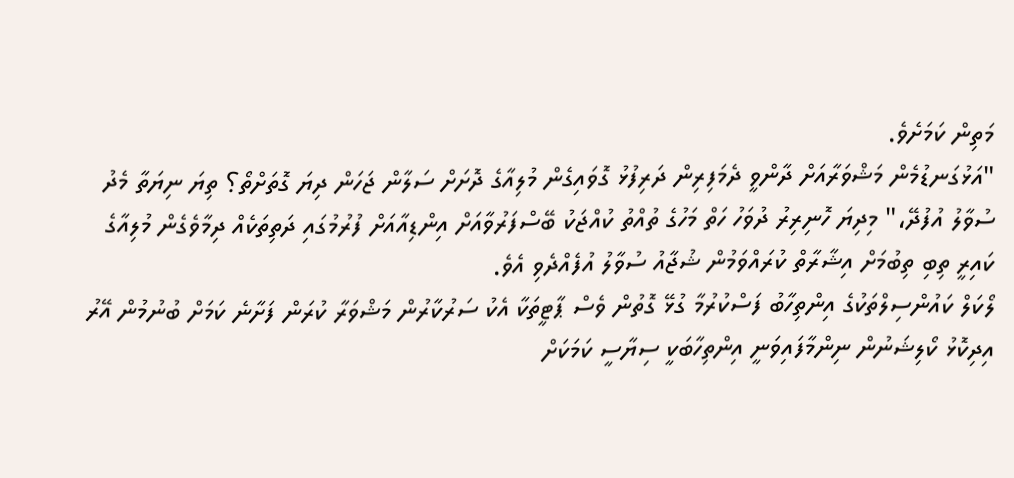މަތިން ކަމަށެވެ.
"އަޅުގަނޑުމެން މަޝްވަރާއަށް ދާންވީ ދެމަފިރިން ދަރިފުޅު ގޮވައިގެން މުލިއާގެ ދޮށަށް ސަލާން ޖަހަން ދިޔަ ގޮތަށްތޯ؟ ތިޔަ ނިޔަތާ މެދު ސުވާލު އުފުދޭ،" މިދިޔަ ހޮނިރިރު ދުވަހު ހަތް މަހުގެ ތުއްތު ކުއްޖަކު ބޭސްފަރުވާއަށް އިންޑިއާއަށް ފުރުމުގައި ދަތިތަކެއް ދިމާވެގެން މުލިއާގެ ކައިރީ ތިބި ތިބުމަށް އިޝާރާތް ކުރައްވަމުން ޝުޖާއު ސުވާލު އުފެއްދެވި އެވެ.
ލޯކަލް ކައުންސިލްތަކުގެ އިންތިހާބު ފަސްކުރުމާ ގުޅޭ ގޮތުން ވެސް ޕާޓީތަކާ އެކު ސަރުކާރުން މަޝްވަރާ ކުރަން ފަށާނެ ކަމަށް ބުނުމުން އޭރު އިދިކޮޅު ކޯލިޝަނުން ނިންމާފައިވަނީ އިންތިހާބަކީ ސިޔާސީ ކަމަކަށް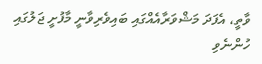ވާތީ، އެފަދަ މަޝްވަރާއެއްގައި ބައިވެރިވާނީ މާފުށީ ޖަލުގައި ހުންނެވި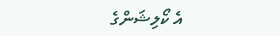އެ ކޯލިޝަންގެ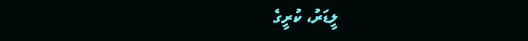ލީޑަރު، ކުރީގެ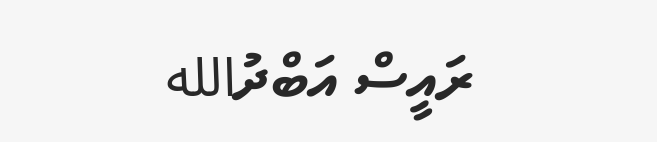ރައީސް އަބްދުالله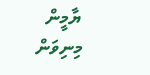ޔާމީން މިނިވަން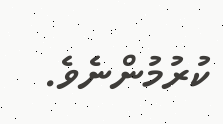ކުރުމުންނެވެ.